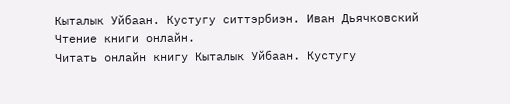Кыталык Уйбаан. Кустугу ситтэрбиэн. Иван Дьячковский
Чтение книги онлайн.
Читать онлайн книгу Кыталык Уйбаан. Кустугу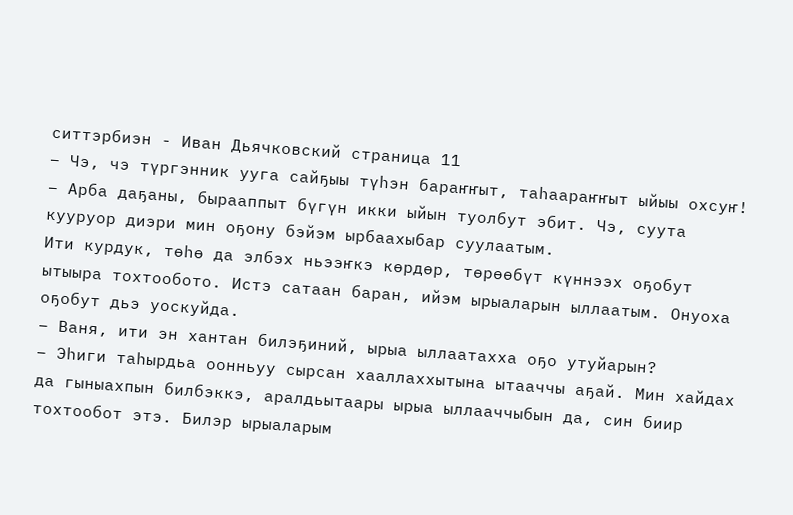ситтэрбиэн - Иван Дьячковский страница 11
– Чэ, чэ түргэнник ууга сайҕыы түһэн бараҥҥыт, таһаараҥҥыт ыйыы охсуҥ!
– Арба даҕаны, бырааппыт бүгүн икки ыйын туолбут эбит. Чэ, суута кууруор диэри мин оҕону бэйэм ырбаахыбар суулаатым.
Ити курдук, төһө да элбэх ньээҥкэ көрдөр, төрөөбүт күннээх оҕобут ытыыра тохтообото. Истэ сатаан баран, ийэм ырыаларын ыллаатым. Онуоха оҕобут дьэ уоскуйда.
– Ваня, ити эн хантан билэҕиний, ырыа ыллаатахха оҕо утуйарын?
– Эһиги таһырдьа оонньуу сырсан хааллаххытына ытааччы аҕай. Мин хайдах да гыныахпын билбэккэ, аралдьытаары ырыа ыллааччыбын да, син биир тохтообот этэ. Билэр ырыаларым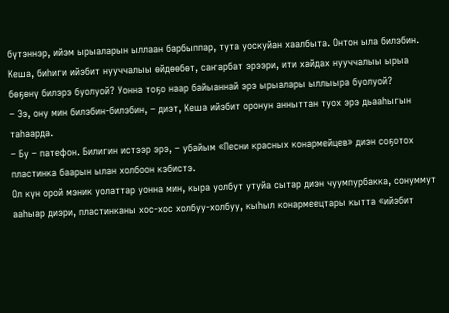бүтэннэр, ийэм ырыаларын ыллаан барбыппар, тута уоскуйан хаалбыта. Онтон ыла билэбин. Кеша, биһиги ийэбит нууччалыы өйдөөбөт, саҥарбат эрээри, ити хайдах нууччалыы ырыа бөҕөнү билэрэ буолуой? Уонна тоҕо наар байыаннай эрэ ырыалары ыллыыра буолуой?
– Ээ, ону мин билэбин-билэбин, – диэт, Кеша ийэбит оронун анныттан туох эрэ дьааһыгын таһаарда.
– Бу – патефон. Билигин истээр эрэ, – убайым «Песни красных конармейцев» диэн соҕотох пластинка баарын ылан холбоон кэбистэ.
Ол күн орой мэник уолаттар уонна мин, кыра уолбут утуйа сытар диэн чуумпурбакка, сонуммут ааһыар диэри, пластинканы хос-хос холбуу-холбуу, кыһыл конармеецтары кытта «ийэбит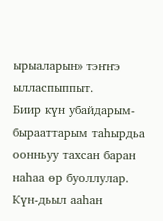ырыаларын» тэҥҥэ ылласпыппыт.
Биир күн убайдарым-бырааттарым таһырдьа оонньуу тахсан баран наһаа өр буоллулар. Күн-дьыл ааһан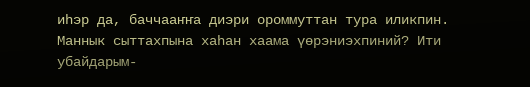иһэр да, баччааҥҥа диэри ороммуттан тура иликпин. Маннык сыттахпына хаһан хаама үөрэниэхпиний? Ити убайдарым-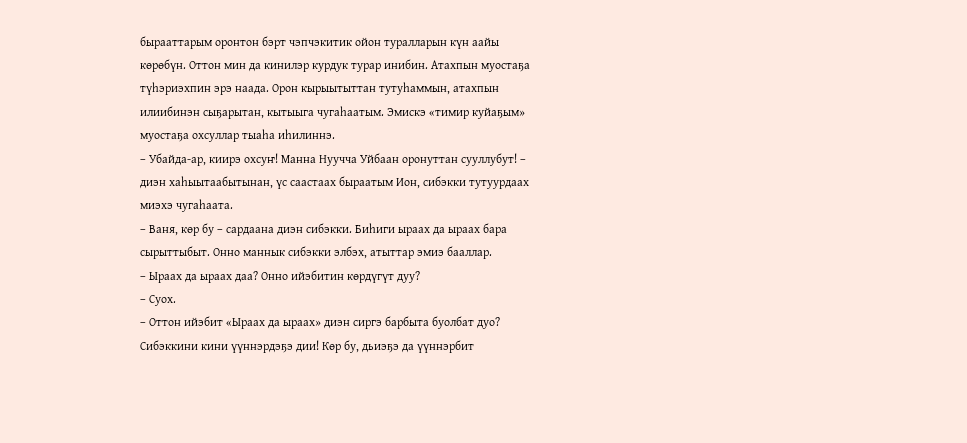бырааттарым оронтон бэрт чэпчэкитик ойон туралларын күн аайы көрөбүн. Оттон мин да кинилэр курдук турар инибин. Атахпын муостаҕа түһэриэхпин эрэ наада. Орон кырыытыттан тутуһаммын, атахпын илиибинэн сыҕарытан, кытыыга чугаһаатым. Эмискэ «тимир куйаҕым» муостаҕа охсуллар тыаһа иһилиннэ.
– Убайда-ар, киирэ охсуҥ! Манна Нуучча Уйбаан оронуттан сууллубут! – диэн хаһыытаабытынан, үс саастаах быраатым Ион, сибэкки тутуурдаах миэхэ чугаһаата.
– Ваня, көр бу – сардаана диэн сибэкки. Биһиги ыраах да ыраах бара сырыттыбыт. Онно маннык сибэкки элбэх, атыттар эмиэ бааллар.
– Ыраах да ыраах даа? Онно ийэбитин көрдүгүт дуу?
– Суох.
– Оттон ийэбит «Ыраах да ыраах» диэн сиргэ барбыта буолбат дуо? Сибэккини кини үүннэрдэҕэ дии! Көр бу, дьиэҕэ да үүннэрбит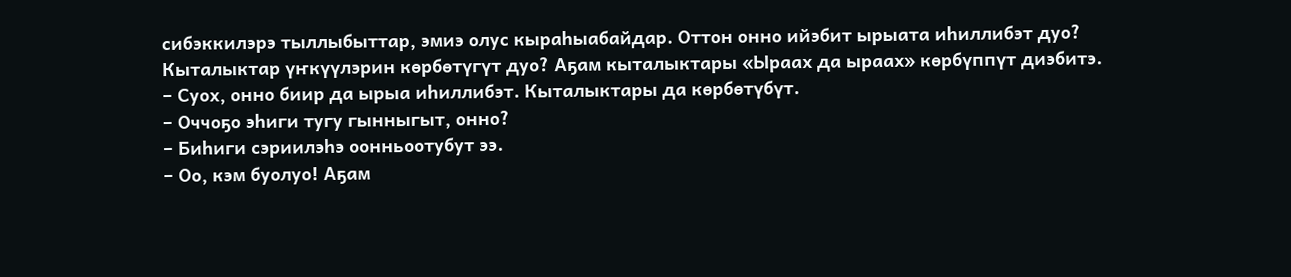сибэккилэрэ тыллыбыттар, эмиэ олус кыраһыабайдар. Оттон онно ийэбит ырыата иһиллибэт дуо? Кыталыктар үҥкүүлэрин көрбөтүгүт дуо? Аҕам кыталыктары «Ыраах да ыраах» көрбүппүт диэбитэ.
– Суох, онно биир да ырыа иһиллибэт. Кыталыктары да көрбөтүбүт.
– Оччоҕо эһиги тугу гынныгыт, онно?
– Биһиги сэриилэһэ оонньоотубут ээ.
– Оо, кэм буолуо! Аҕам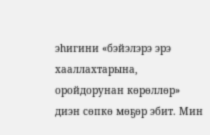эһигини «бэйэлэрэ эрэ хааллахтарына, оройдорунан көрөллөр» диэн сөпкө мөҕөр эбит. Мин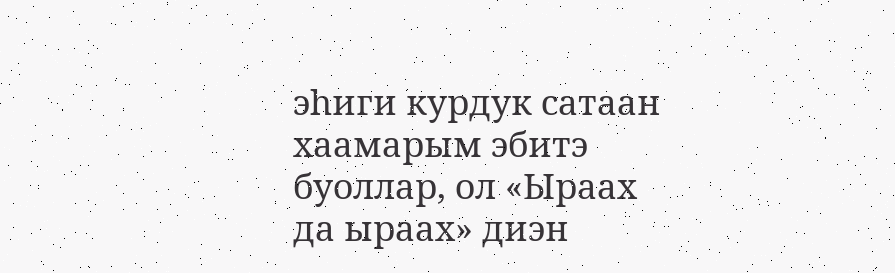эһиги курдук сатаан хаамарым эбитэ буоллар, ол «Ыраах да ыраах» диэн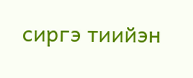сиргэ тиийэн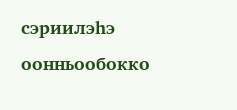сэриилэһэ оонньообокко